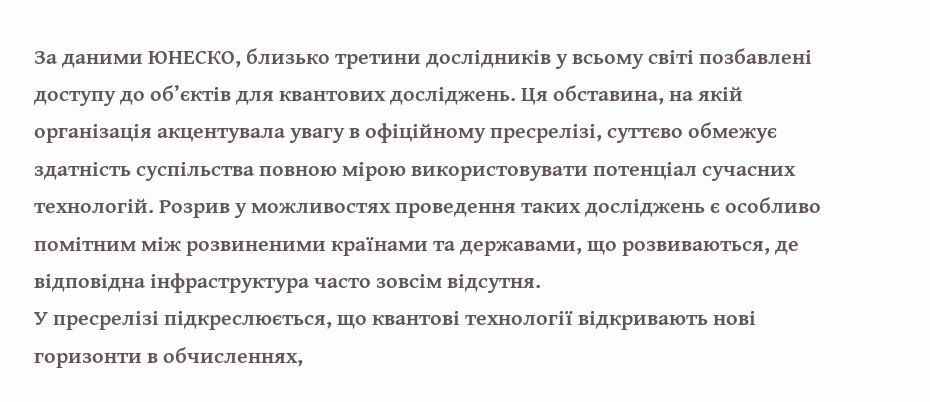За даними ЮНЕСКО, близько третини дослідників у всьому світі позбавлені доступу до об’єктів для квантових досліджень. Ця обставина, на якій організація акцентувала увагу в офіційному пресрелізі, суттєво обмежує здатність суспільства повною мірою використовувати потенціал сучасних технологій. Розрив у можливостях проведення таких досліджень є особливо помітним між розвиненими країнами та державами, що розвиваються, де відповідна інфраструктура часто зовсім відсутня.
У пресрелізі підкреслюється, що квантові технології відкривають нові горизонти в обчисленнях,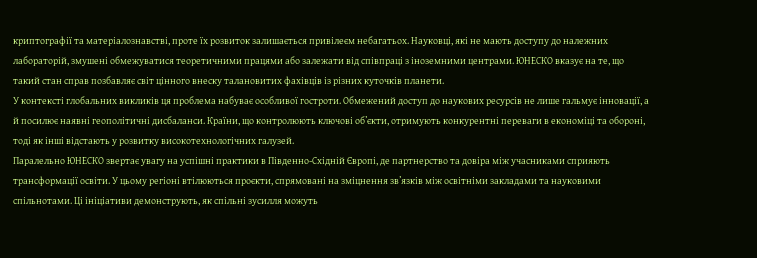криптографії та матеріалознавстві, проте їх розвиток залишається привілеєм небагатьох. Науковці, які не мають доступу до належних лабораторій, змушені обмежуватися теоретичними працями або залежати від співпраці з іноземними центрами. ЮНЕСКО вказує на те, що такий стан справ позбавляє світ цінного внеску талановитих фахівців із різних куточків планети.
У контексті глобальних викликів ця проблема набуває особливої гостроти. Обмежений доступ до наукових ресурсів не лише гальмує інновації, а й посилює наявні геополітичні дисбаланси. Країни, що контролюють ключові об’єкти, отримують конкурентні переваги в економіці та обороні, тоді як інші відстають у розвитку високотехнологічних галузей.
Паралельно ЮНЕСКО звертає увагу на успішні практики в Південно-Східній Європі, де партнерство та довіра між учасниками сприяють трансформації освіти. У цьому регіоні втілюються проєкти, спрямовані на зміцнення зв’язків між освітніми закладами та науковими спільнотами. Ці ініціативи демонструють, як спільні зусилля можуть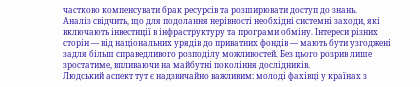частково компенсувати брак ресурсів та розширювати доступ до знань.
Аналіз свідчить, що для подолання нерівності необхідні системні заходи, які включають інвестиції в інфраструктуру та програми обміну. Інтереси різних сторін — від національних урядів до приватних фондів — мають бути узгоджені задля більш справедливого розподілу можливостей. Без цього розрив лише зростатиме, впливаючи на майбутні покоління дослідників.
Людський аспект тут є надзвичайно важливим: молоді фахівці у країнах з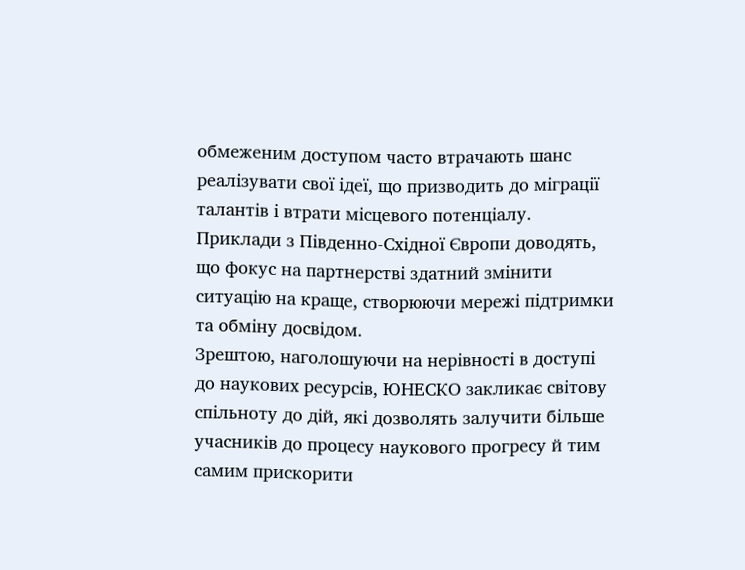обмеженим доступом часто втрачають шанс реалізувати свої ідеї, що призводить до міграції талантів і втрати місцевого потенціалу. Приклади з Південно-Східної Європи доводять, що фокус на партнерстві здатний змінити ситуацію на краще, створюючи мережі підтримки та обміну досвідом.
Зрештою, наголошуючи на нерівності в доступі до наукових ресурсів, ЮНЕСКО закликає світову спільноту до дій, які дозволять залучити більше учасників до процесу наукового прогресу й тим самим прискорити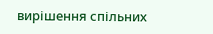вирішення спільних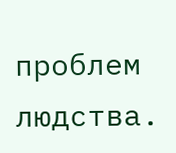проблем людства.